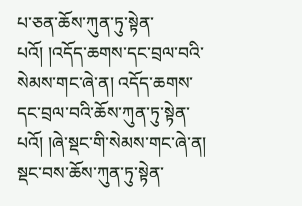པ་ཅན་ཆོས་ཀུན་ཏུ་སྟེན་པའོ། །འདོད་ཆགས་དང་བྲལ་བའི་སེམས་གང་ཞེ་ན། འདོད་ཆགས་དང་བྲལ་བའི་ཆོས་ཀུན་ཏུ་སྟེན་པའོ། །ཞེ་སྡང་གི་སེམས་གང་ཞེ་ན། སྡང་བས་ཆོས་ཀུན་ཏུ་སྟེན་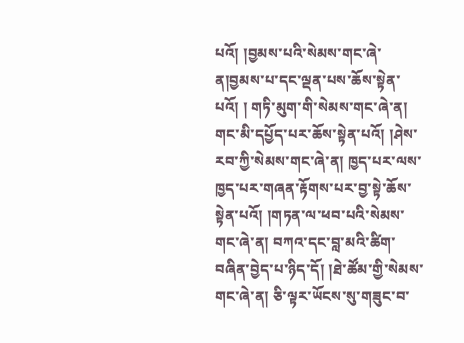པའོ། །བྱམས་པའི་སེམས་གང་ཞེ་ན།བྱམས་པ་དང་ལྡན་པས་ཆོས་སྟེན་པའོ། ། གཏི་མུག་གི་སེམས་གང་ཞེ་ན། གང་མི་དཔྱོད་པར་ཆོས་སྟེན་པའོ། །ཤེས་རབ་ཀྱི་སེམས་གང་ཞེ་ན། ཁྱད་པར་ལས་ཁྱད་པར་གཞན་རྟོགས་པར་བྱ་སྟེ་ཆོས་སྟེན་པའོ། །གཏན་ལ་ཕབ་པའི་སེམས་གང་ཞེ་ན། བཀའ་དང་བླ་མའི་ཚིག་བཞིན་བྱེད་པ་ཉིད་དོ། །ཐེ་ཚོམ་གྱི་སེམས་གང་ཞེ་ན། ཅི་ལྟར་ཡོངས་སུ་གཟུང་བ་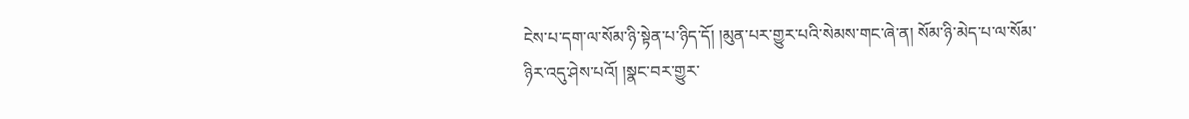ངེས་པ་དག་ལ་སོམ་ཉི་སྟེན་པ་ཉིད་དོ། །མུན་པར་གྱུར་པའི་སེམས་གང་ཞེ་ན། སོམ་ཉི་མེད་པ་ལ་སོམ་ཉིར་འདུ་ཤེས་པའོ། །སྣང་བར་གྱུར་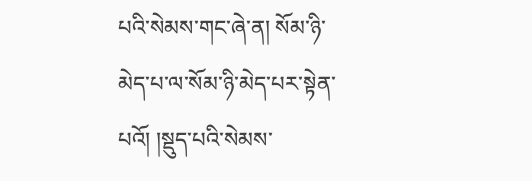པའི་སེམས་གང་ཞེ་ན། སོམ་ཉི་མེད་པ་ལ་སོམ་ཉི་མེད་པར་སྟེན་པའོ། །སྡུད་པའི་སེམས་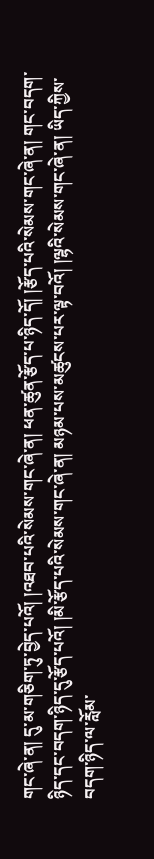གང་ཞེ་ན། དུ་མ་གཅིག་ཏུ་བྱེད་པའོ། །འཐབ་པའི་སེམས་གང་ཞེ་ན། ཕན་ཚུན་རྩོད་པ་ཉིད་དོ། །རྩོད་པའི་སེམས་གང་ཞེ་ན། གང་བདག་ཉིད་དང་བདག་ཉིད་དུ་རྩོད་པའོ། །མི་རྩོད་པའི་སེམས་གང་ཞེ་ན། མཉམ་པས་མཚུངས་པར་ལྟ་བའོ། །ལྷའི་སེམས་གང་ཞེ་ན། ཡིད་ཀྱིས་བདག་ཉིད་ལ་རློམ་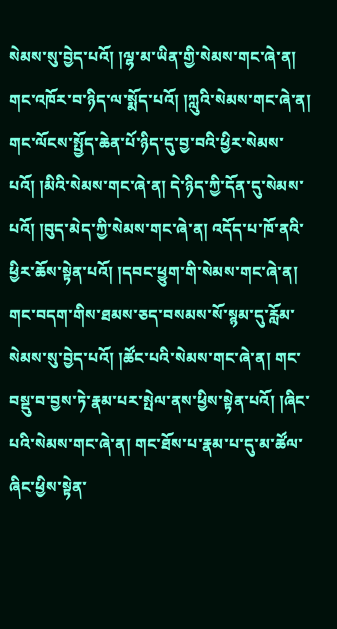སེམས་སུ་བྱེད་པའོ། །ལྷ་མ་ཡིན་གྱི་སེམས་གང་ཞེ་ན། གང་འཁོར་བ་ཉིད་ལ་སྨོད་པའོ། །ཀླུའི་སེམས་གང་ཞེ་ན། གང་ལོངས་སྤྱོད་ཆེན་པོ་ཉིད་དུ་བྱ་བའི་ཕྱིར་སེམས་པའོ། །མིའི་སེམས་གང་ཞེ་ན། དེ་ཉིད་ཀྱི་དོན་དུ་སེམས་པའོ། །བུད་མེད་ཀྱི་སེམས་གང་ཞེ་ན། འདོད་པ་ཁོ་ནའི་ཕྱིར་ཆོས་སྟེན་པའོ། །དབང་ཕྱུག་གི་སེམས་གང་ཞེ་ན། གང་བདག་གིས་ཐམས་ཅད་བསམས་སོ་སྙམ་དུ་རློམ་སེམས་སུ་བྱེད་པའོ། །ཚོང་པའི་སེམས་གང་ཞེ་ན། གང་བསྡུ་བ་བྱས་ཏེ་རྣམ་པར་སྤེལ་ནས་ཕྱིས་སྟེན་པའོ། །ཞིང་པའི་སེམས་གང་ཞེ་ན། གང་ཐོས་པ་རྣམ་པ་དུ་མ་ཚོལ་ཞིང་ཕྱིས་སྟེན་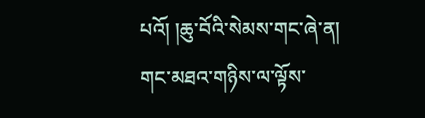པའོ། །ཆུ་བོའི་སེམས་གང་ཞེ་ན། གང་མཐའ་གཉིས་ལ་ལྟོས་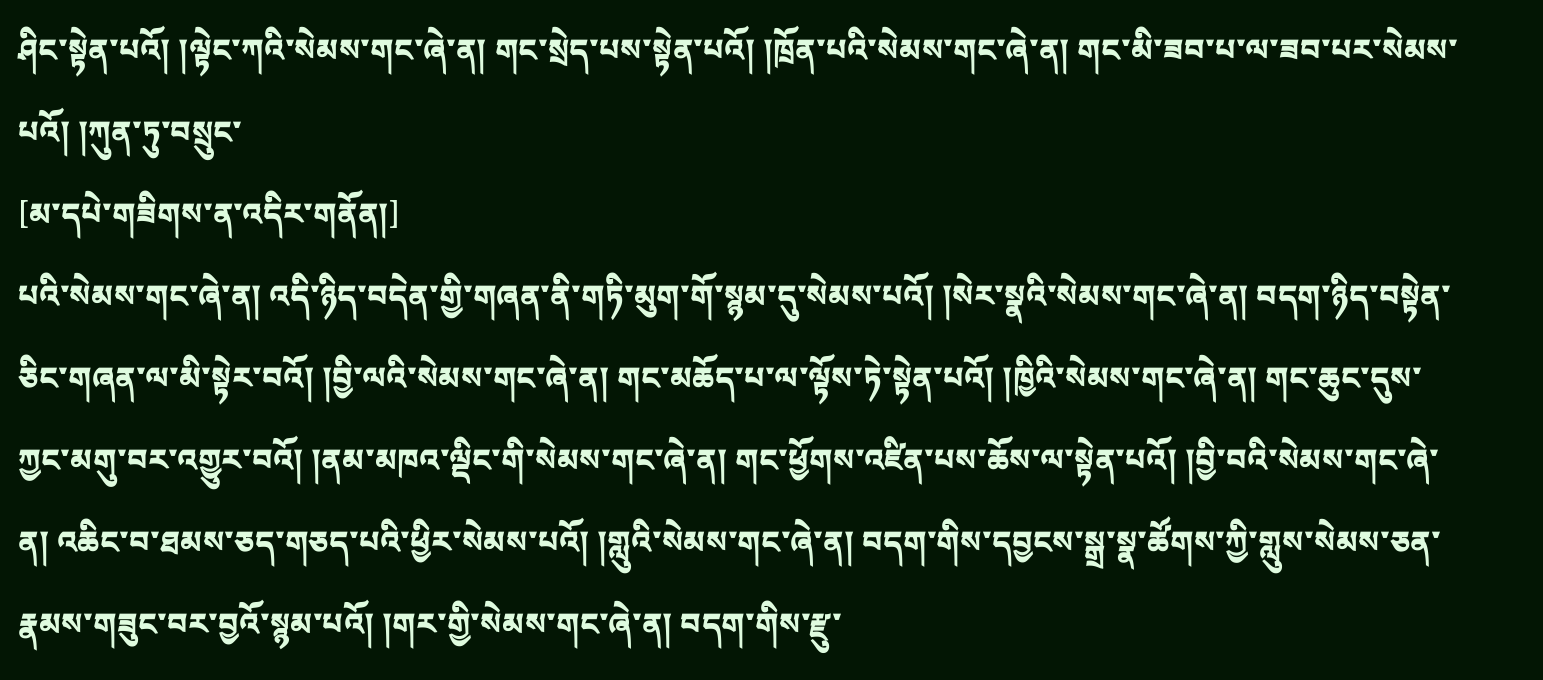ཤིང་སྟེན་པའོ། །ལྟེང་ཀའི་སེམས་གང་ཞེ་ན། གང་སྲེད་པས་སྟེན་པའོ། །ཁྲོན་པའི་སེམས་གང་ཞེ་ན། གང་མི་ཟབ་པ་ལ་ཟབ་པར་སེམས་པའོ། །ཀུན་ཏུ་བསྲུང་
[མ་དཔེ་གཟིགས་ན་འདིར་གནོན།]
པའི་སེམས་གང་ཞེ་ན། འདི་ཉིད་བདེན་གྱི་གཞན་ནི་གཏི་མུག་གོ་སྙམ་དུ་སེམས་པའོ། །སེར་སྣའི་སེམས་གང་ཞེ་ན། བདག་ཉིད་བསྟེན་ཅིང་གཞན་ལ་མི་སྟེར་བའོ། །བྱི་ལའི་སེམས་གང་ཞེ་ན། གང་མཆོད་པ་ལ་ལྟོས་ཏེ་སྟེན་པའོ། །ཁྱིའི་སེམས་གང་ཞེ་ན། གང་ཆུང་དུས་ཀྱང་མགུ་བར་འགྱུར་བའོ། །ནམ་མཁའ་ལྡིང་གི་སེམས་གང་ཞེ་ན། གང་ཕྱོགས་འཛིན་པས་ཆོས་ལ་སྟེན་པའོ། །བྱི་བའི་སེམས་གང་ཞེ་ན། འཆིང་བ་ཐམས་ཅད་གཅད་པའི་ཕྱིར་སེམས་པའོ། །གླུའི་སེམས་གང་ཞེ་ན། བདག་གིས་དབྱངས་སྒྲ་སྣ་ཚོགས་ཀྱི་གླུས་སེམས་ཅན་རྣམས་གཟུང་བར་བྱའོ་སྙམ་པའོ། །གར་གྱི་སེམས་གང་ཞེ་ན། བདག་གིས་རྫུ་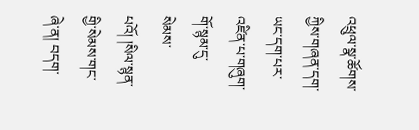འཕྲུལ་སྣ་ཚོགས་ཀྱིས་གཞན་དག་ཡང་དག་པར་འཛིན་པ་གཞུག་གོ་སྙམ་དུ་སེམས་པའོ། །སིལ་སྙན་གྱི་སེམས་གང་ཞེ་ན། བདག་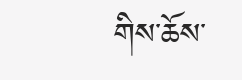གིས་ཆོས་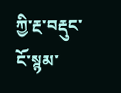ཀྱི་རྔ་བརྡུང་ངོ་སྙམ་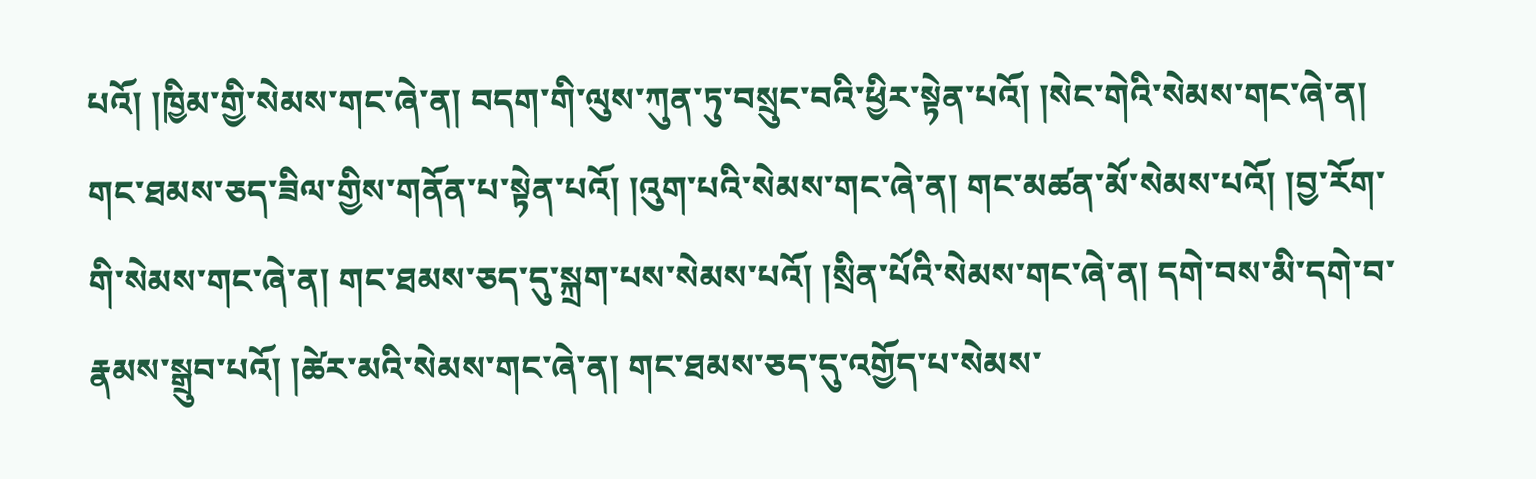པའོ། །ཁྱིམ་གྱི་སེམས་གང་ཞེ་ན། བདག་གི་ལུས་ཀུན་ཏུ་བསྲུང་བའི་ཕྱིར་སྟེན་པའོ། །སེང་གེའི་སེམས་གང་ཞེ་ན། གང་ཐམས་ཅད་ཟིལ་གྱིས་གནོན་པ་སྟེན་པའོ། །འུག་པའི་སེམས་གང་ཞེ་ན། གང་མཚན་མོ་སེམས་པའོ། །བྱ་རོག་གི་སེམས་གང་ཞེ་ན། གང་ཐམས་ཅད་དུ་སྐྲག་པས་སེམས་པའོ། །སྲིན་པོའི་སེམས་གང་ཞེ་ན། དགེ་བས་མི་དགེ་བ་རྣམས་སྒྲུབ་པའོ། །ཚེར་མའི་སེམས་གང་ཞེ་ན། གང་ཐམས་ཅད་དུ་འགྱོད་པ་སེམས་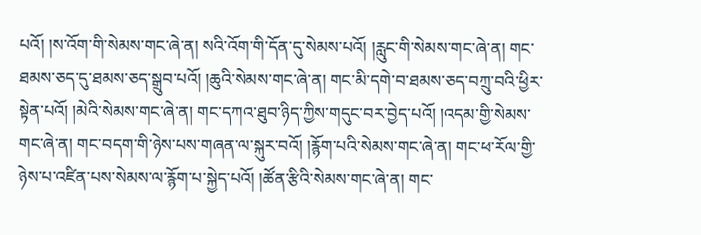པའོ། །ས་འོག་གི་སེམས་གང་ཞེ་ན། སའི་འོག་གི་དོན་དུ་སེམས་པའོ། །རླུང་གི་སེམས་གང་ཞེ་ན། གང་ཐམས་ཅད་དུ་ཐམས་ཅད་སྒྲུབ་པའོ། །ཆུའི་སེམས་གང་ཞེ་ན། གང་མི་དགེ་བ་ཐམས་ཅད་བཀྲུ་བའི་ཕྱིར་སྟེན་པའོ། །མེའི་སེམས་གང་ཞེ་ན། གང་དཀའ་ཐུབ་ཉིད་ཀྱིས་གདུང་བར་བྱེད་པའོ། །འདམ་གྱི་སེམས་གང་ཞེ་ན། གང་བདག་གི་ཉེས་པས་གཞན་ལ་སྐུར་བའོ། །རྙོག་པའི་སེམས་གང་ཞེ་ན། གང་ཕ་རོལ་གྱི་ཉེས་པ་འཛིན་པས་སེམས་ལ་རྙོག་པ་སྐྱེད་པའོ། །ཚོན་རྩིའི་སེམས་གང་ཞེ་ན། གང་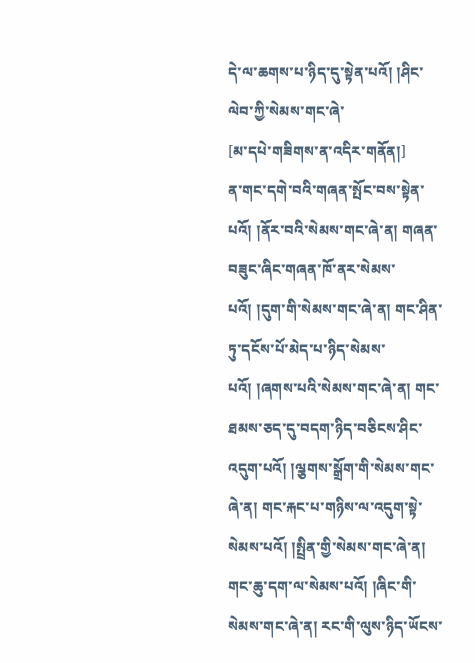དེ་ལ་ཆགས་པ་ཉིད་དུ་སྟེན་པའོ། །ཤིང་ལེབ་ཀྱི་སེམས་གང་ཞེ་
[མ་དཔེ་གཟིགས་ན་འདིར་གནོན།]
ན་གང་དགེ་བའི་གཞན་སྤོང་བས་སྟེན་པའོ། །ནོར་བའི་སེམས་གང་ཞེ་ན། གཞན་བཟུང་ཞིང་གཞན་ཁོ་ནར་སེམས་པའོ། །དུག་གི་སེམས་གང་ཞེ་ན། གང་ཤིན་ཏུ་དངོས་པོ་མེད་པ་ཉིད་སེམས་པའོ། །ཞགས་པའི་སེམས་གང་ཞེ་ན། གང་ཐམས་ཅད་དུ་བདག་ཉིད་བཅིངས་ཤིང་འདུག་པའོ། །ལྕགས་སྒྲོག་གི་སེམས་གང་ཞེ་ན། གང་རྐང་པ་གཉིས་ལ་འདུག་སྟེ་སེམས་པའོ། །སྤྲིན་གྱི་སེམས་གང་ཞེ་ན། གང་ཆུ་དག་ལ་སེམས་པའོ། །ཞིང་གི་སེམས་གང་ཞེ་ན། རང་གི་ལུས་ཉིད་ཡོངས་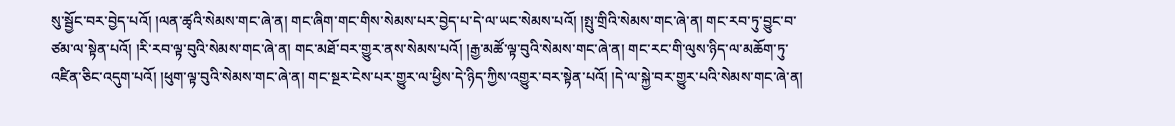སུ་སྦྱོང་བར་བྱེད་པའོ། །ལན་ཚྭའི་སེམས་གང་ཞེ་ན། གང་ཞིག་གང་གིས་སེམས་པར་བྱེད་པ་དེ་ལ་ཡང་སེམས་པའོ། །སྤུ་གྲིའི་སེམས་གང་ཞེ་ན། གང་རབ་ཏུ་བྱུང་བ་ཙམ་ལ་སྟེན་པའོ། །རི་རབ་ལྟ་བུའི་སེམས་གང་ཞེ་ན། གང་མཐོ་བར་གྱུར་ནས་སེམས་པའོ། །རྒྱ་མཚོ་ལྟ་བུའི་སེམས་གང་ཞེ་ན། གང་རང་གི་ལུས་ཉིད་ལ་མཆོག་ཏུ་འཛིན་ཅིང་འདུག་པའོ། །ཕུག་ལྟ་བུའི་སེམས་གང་ཞེ་ན། གང་སྔར་ངེས་པར་གྱུར་ལ་ཕྱིས་དེ་ཉིད་ཀྱིས་འགྱུར་བར་སྟེན་པའོ། །དེ་ལ་སྐྱེ་བར་གྱུར་པའི་སེམས་གང་ཞེ་ན།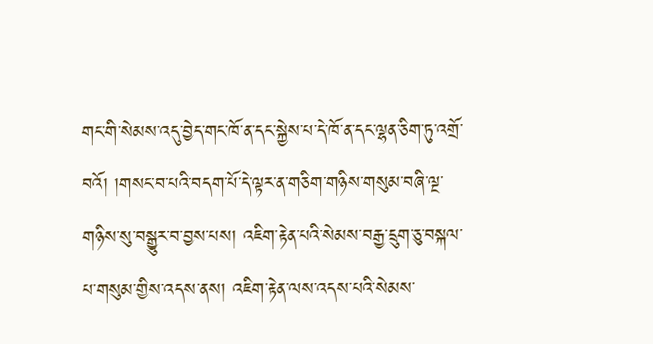གང་གི་སེམས་འདུ་བྱེད་གང་ཁོ་ན་དང་སྐྱེས་པ་དེ་ཁོ་ན་དང་ལྷན་ཅིག་ཏུ་འགྲོ་བའོ། །གསང་བ་པའི་བདག་པོ་དེ་ལྟར་ན་གཅིག་གཉིས་གསུམ་བཞི་ལྔ་གཉིས་སུ་བསྒྱུར་བ་བྱས་པས། འཇིག་རྟེན་པའི་སེམས་བརྒྱ་དྲུག་ཅུ་བསྐལ་པ་གསུམ་གྱིས་འདས་ནས། འཇིག་རྟེན་ལས་འདས་པའི་སེམས་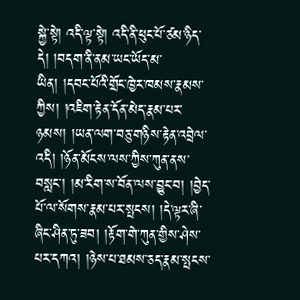སྐྱེ་སྟེ། འདི་ལྟ་སྟེ། འདི་ནི་ཕུང་པོ་ཙམ་ཉིད་དེ། །བདག་ནི་ནམ་ཡང་ཡོད་མ་ཡིན། །དབང་པོའི་གྲོང་ཁྱེར་ཁམས་རྣམས་ཀྱིས། །འཇིག་རྟེན་དོན་མེད་རྣམ་པར་ཉམས། །ཡན་ལག་བཅུ་གཉིས་རྟེན་འབྲེལ་འདི། །ཉོན་མོངས་ལས་ཀྱིས་ཀུན་ནས་བསླང་། །མ་རིག་ས་བོན་ལས་བྱུང་བ། །བྱེད་པོ་ལ་སོགས་རྣམ་པར་སྤངས། །དེ་ལྟར་ཞི་ཞིང་ཤིན་ཏུ་ཟབ། །རྟོག་གེ་ཀུན་གྱིས་ཤེས་པར་དཀའ། །ཉེས་པ་ཐམས་ཅད་རྣམ་སྤངས་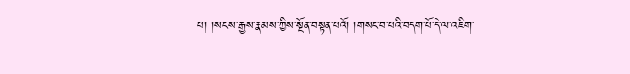པ། །སངས་རྒྱས་རྣམས་ཀྱིས་སྔོན་བསྟན་པའོ། །གསང་བ་པའི་བདག་པོ་དེ་ལ་འཇིག་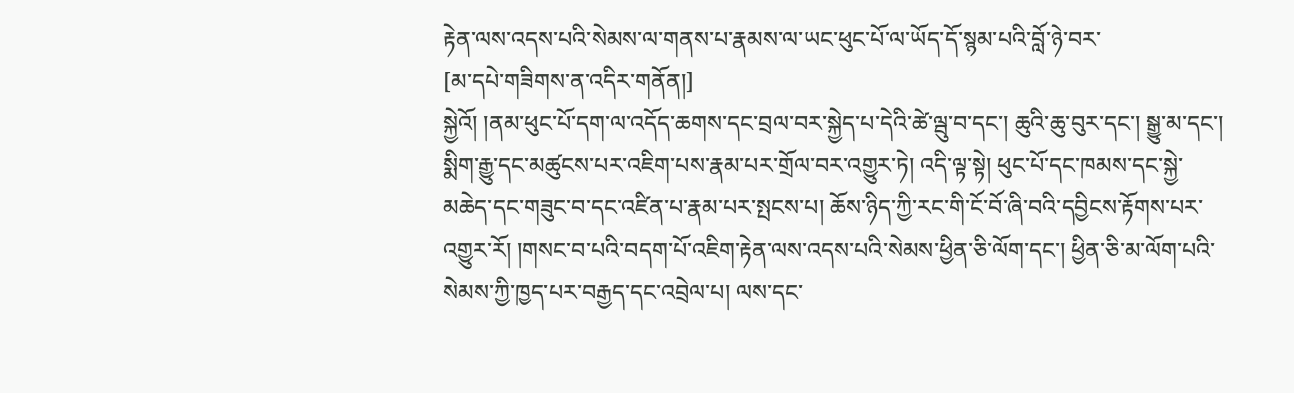རྟེན་ལས་འདས་པའི་སེམས་ལ་གནས་པ་རྣམས་ལ་ཡང་ཕུང་པོ་ལ་ཡོད་དོ་སྙམ་པའི་བློ་ཉེ་བར་
[མ་དཔེ་གཟིགས་ན་འདིར་གནོན།]
སྐྱེའོ། །ནམ་ཕུང་པོ་དག་ལ་འདོད་ཆགས་དང་བྲལ་བར་སྐྱེད་པ་དེའི་ཚེ་ལྦུ་བ་དང་། ཆུའི་ཆུ་བུར་དང་། སྒྱུ་མ་དང་། སྨིག་རྒྱུ་དང་མཚུངས་པར་འཇིག་པས་རྣམ་པར་གྲོལ་བར་འགྱུར་ཏེ། འདི་ལྟ་སྟེ། ཕུང་པོ་དང་ཁམས་དང་སྐྱེ་མཆེད་དང་གཟུང་བ་དང་འཛིན་པ་རྣམ་པར་སྤངས་པ། ཆོས་ཉིད་ཀྱི་རང་གི་ངོ་བོ་ཞི་བའི་དབྱིངས་རྟོགས་པར་འགྱུར་རོ། །གསང་བ་པའི་བདག་པོ་འཇིག་རྟེན་ལས་འདས་པའི་སེམས་ཕྱིན་ཅི་ལོག་དང་། ཕྱིན་ཅི་མ་ལོག་པའི་སེམས་ཀྱི་ཁྱད་པར་བརྒྱད་དང་འབྲེལ་པ། ལས་དང་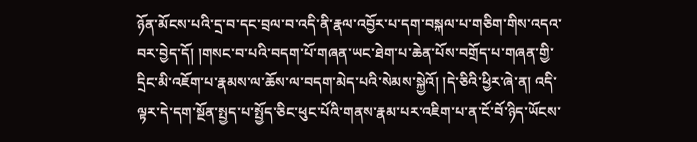ཉོན་མོངས་པའི་དྲ་བ་དང་བྲལ་བ་འདི་ནི་རྣལ་འབྱོར་པ་དག་བསྐལ་པ་གཅིག་གིས་འདའ་བར་བྱེད་དོ། །གསང་བ་པའི་བདག་པོ་གཞན་ཡང་ཐེག་པ་ཆེན་པོས་བགྲོད་པ་གཞན་གྱི་དྲིང་མི་འཇོག་པ་རྣམས་ལ་ཆོས་ལ་བདག་མེད་པའི་སེམས་སྐྱེའོ། །དེ་ཅིའི་ཕྱིར་ཞེ་ན། འདི་ལྟར་དེ་དག་སྔོན་སྤྱད་པ་སྤྱོད་ཅིང་ཕུང་པོའི་གནས་རྣམ་པར་འཇིག་པ་ན་ངོ་བོ་ཉིད་ཡོངས་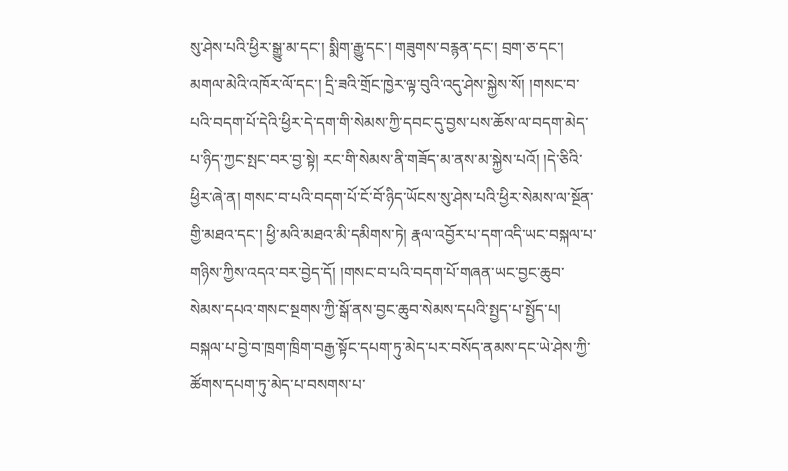སུ་ཤེས་པའི་ཕྱིར་སྒྱུ་མ་དང་། སྨིག་རྒྱུ་དང་། གཟུགས་བརྙན་དང་། བྲག་ཅ་དང་། མགལ་མེའི་འཁོར་ལོ་དང་། དྲི་ཟའི་གྲོང་ཁྱེར་ལྟ་བུའི་འདུ་ཤེས་སྐྱེས་སོ། །གསང་བ་པའི་བདག་པོ་དེའི་ཕྱིར་དེ་དག་གི་སེམས་ཀྱི་དབང་དུ་བྱས་པས་ཆོས་ལ་བདག་མེད་པ་ཉིད་ཀྱང་སྤང་བར་བྱ་སྟེ། རང་གི་སེམས་ནི་གཟོད་མ་ནས་མ་སྐྱེས་པའོ། །དེ་ཅིའི་ཕྱིར་ཞེ་ན། གསང་བ་པའི་བདག་པོ་ངོ་བོ་ཉིད་ཡོངས་སུ་ཤེས་པའི་ཕྱིར་སེམས་ལ་སྔོན་གྱི་མཐའ་དང་། ཕྱི་མའི་མཐའ་མི་དམིགས་ཏེ། རྣལ་འབྱོར་པ་དག་འདི་ཡང་བསྐལ་པ་གཉིས་ཀྱིས་འདའ་བར་བྱེད་དོ། །གསང་བ་པའི་བདག་པོ་གཞན་ཡང་བྱང་ཆུབ་སེམས་དཔའ་གསང་སྔགས་ཀྱི་སྒོ་ནས་བྱང་ཆུབ་སེམས་དཔའི་སྤྱད་པ་སྤྱོད་པ། བསྐལ་པ་བྱེ་བ་ཁྲག་ཁྲིག་བརྒྱ་སྟོང་དཔག་ཏུ་མེད་པར་བསོད་ནམས་དང་ཡེ་ཤེས་ཀྱི་ཚོགས་དཔག་ཏུ་མེད་པ་བསགས་པ་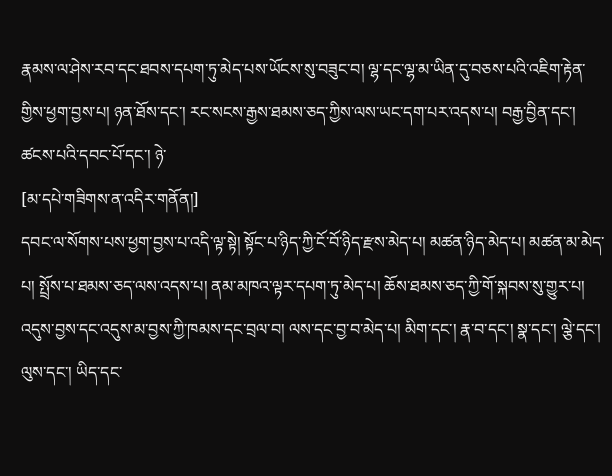རྣམས་ལ་ཤེས་རབ་དང་ཐབས་དཔག་ཏུ་མེད་པས་ཡོངས་སུ་བཟུང་བ། ལྷ་དང་ལྷ་མ་ཡིན་དུ་བཅས་པའི་འཇིག་རྟེན་གྱིས་ཕྱག་བྱས་པ། ཉན་ཐོས་དང་། རང་སངས་རྒྱས་ཐམས་ཅད་ཀྱིས་ལས་ཡང་དག་པར་འདས་པ། བརྒྱ་བྱིན་དང་། ཚངས་པའི་དབང་པོ་དང་། ཉེ་
[མ་དཔེ་གཟིགས་ན་འདིར་གནོན།]
དབང་ལ་སོགས་པས་ཕྱག་བྱས་པ་འདི་ལྟ་སྟེ། སྟོང་པ་ཉིད་ཀྱི་ངོ་བོ་ཉིད་རྫས་མེད་པ། མཚན་ཉིད་མེད་པ། མཚན་མ་མེད་པ། སྤྲོས་པ་ཐམས་ཅད་ལས་འདས་པ། ནམ་མཁའ་ལྟར་དཔག་ཏུ་མེད་པ། ཆོས་ཐམས་ཅད་ཀྱི་གོ་སྐབས་སུ་གྱུར་པ། འདུས་བྱས་དང་འདུས་མ་བྱས་ཀྱི་ཁམས་དང་བྲལ་བ། ལས་དང་བྱ་བ་མེད་པ། མིག་དང་། རྣ་བ་དང་། སྣ་དང་། ལྕེ་དང་། ལུས་དང་། ཡིད་དང་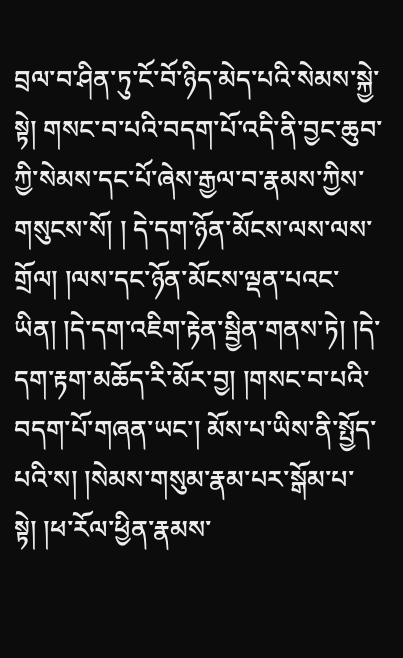བྲལ་བ་ཤིན་ཏུ་ངོ་བོ་ཉིད་མེད་པའི་སེམས་སྐྱེ་སྟེ། གསང་བ་པའི་བདག་པོ་འདི་ནི་བྱང་ཆུབ་ཀྱི་སེམས་དང་པོ་ཞེས་རྒྱལ་བ་རྣམས་ཀྱིས་གསུངས་སོ། ། དེ་དག་ཉོན་མོངས་ལས་ལས་གྲོལ། །ལས་དང་ཉོན་མོངས་ལྡན་པའང་ཡིན། །དེ་དག་འཇིག་རྟེན་སྦྱིན་གནས་ཏེ། །དེ་དག་རྟག་མཆོད་རི་མོར་བྱ། །གསང་བ་པའི་བདག་པོ་གཞན་ཡང་། མོས་པ་ཡིས་ནི་སྤྱོད་པའི་ས། །སེམས་གསུམ་རྣམ་པར་སྒོམ་པ་སྟེ། །ཕ་རོལ་ཕྱིན་རྣམས་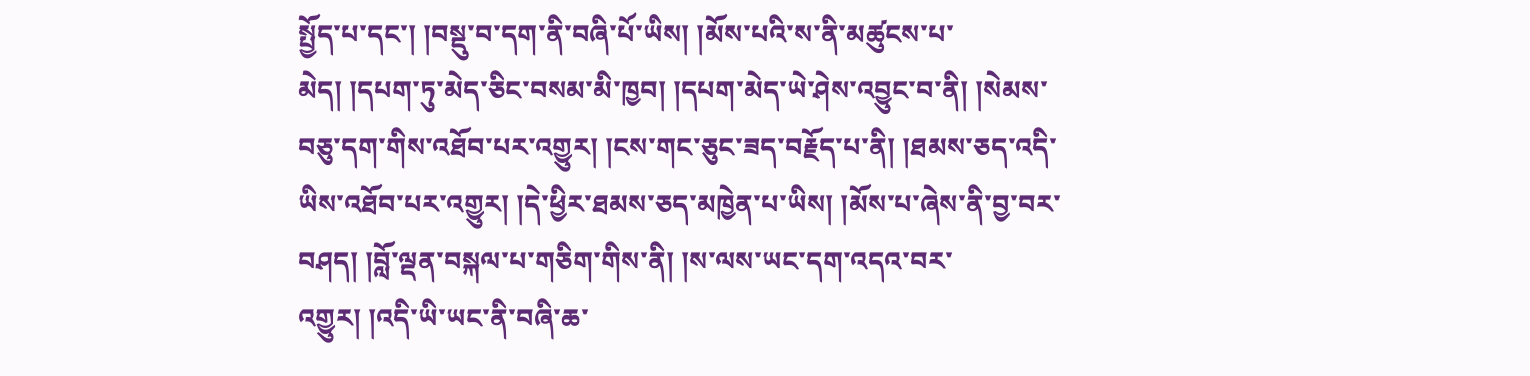སྤྱོད་པ་དང་། །བསྡུ་བ་དག་ནི་བཞི་པོ་ཡིས། །མོས་པའི་ས་ནི་མཚུངས་པ་མེད། །དཔག་ཏུ་མེད་ཅིང་བསམ་མི་ཁྱབ། །དཔག་མེད་ཡེ་ཤེས་འབྱུང་བ་ནི། །སེམས་བཅུ་དག་གིས་འཐོབ་པར་འགྱུར། །ངས་གང་ཅུང་ཟད་བརྗོད་པ་ནི། །ཐམས་ཅད་འདི་ཡིས་འཐོབ་པར་འགྱུར། །དེ་ཕྱིར་ཐམས་ཅད་མཁྱེན་པ་ཡིས། །མོས་པ་ཞེས་ནི་བྱ་བར་བཤད། །བློ་ལྡན་བསྐལ་པ་གཅིག་གིས་ནི། །ས་ལས་ཡང་དག་འདའ་བར་འགྱུར། །འདི་ཡི་ཡང་ནི་བཞི་ཆ་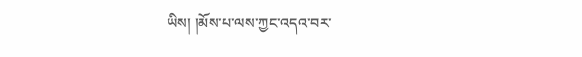ཡིས། །མོས་པ་ལས་ཀྱང་འདའ་བར་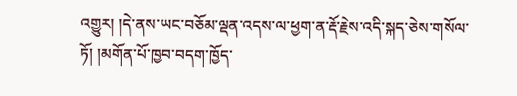འགྱུར། །དེ་ནས་ཡང་བཅོམ་ལྡན་འདས་ལ་ཕྱག་ན་རྡོ་རྗེས་འདི་སྐད་ཅེས་གསོལ་ཏོ། །མགོན་པོ་ཁྱབ་བདག་ཁྱོད་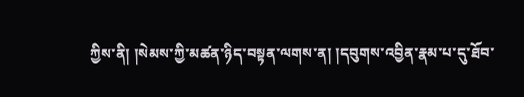ཀྱིས་ནི། །སེམས་ཀྱི་མཚན་ཉིད་བསྟན་ལགས་ན། །དབུགས་འབྱིན་རྣམ་པ་དུ་ཐོབ་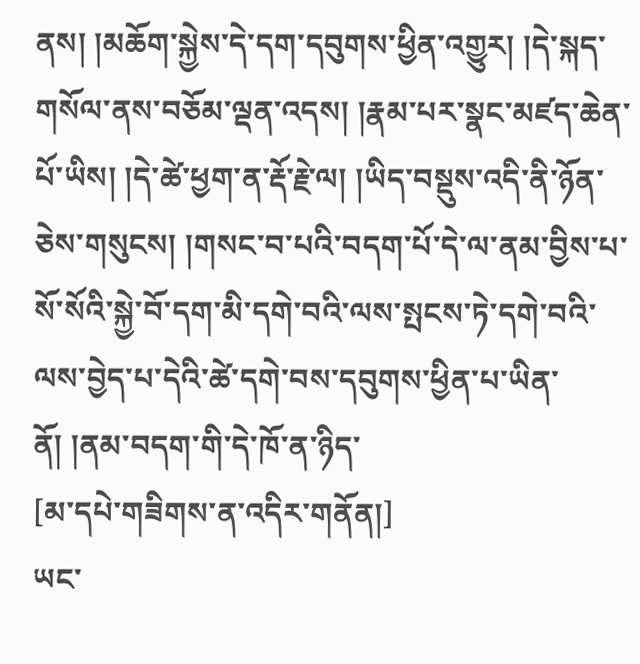ནས། །མཆོག་སྐྱེས་དེ་དག་དབུགས་ཕྱིན་འགྱུར། །དེ་སྐད་གསོལ་ནས་བཅོམ་ལྡན་འདས། །རྣམ་པར་སྣང་མཛད་ཆེན་པོ་ཡིས། །དེ་ཚེ་ཕྱག་ན་རྡོ་རྗེ་ལ། །ཡིད་བསྡུས་འདི་ནི་ཉོན་ཅེས་གསུངས། །གསང་བ་པའི་བདག་པོ་དེ་ལ་ནམ་བྱིས་པ་སོ་སོའི་སྐྱེ་བོ་དག་མི་དགེ་བའི་ལས་སྤངས་ཏེ་དགེ་བའི་ལས་བྱེད་པ་དེའི་ཚེ་དགེ་བས་དབུགས་ཕྱིན་པ་ཡིན་ནོ། །ནམ་བདག་གི་དེ་ཁོ་ན་ཉིད་
[མ་དཔེ་གཟིགས་ན་འདིར་གནོན།]
ཡང་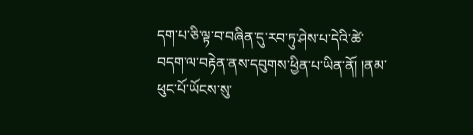དག་པ་ཅི་ལྟ་བ་བཞིན་དུ་རབ་ཏུ་ཤེས་པ་དེའི་ཚེ་བདག་ལ་བརྟེན་ནས་དབུགས་ཕྱིན་པ་ཡིན་ནོ། །ནམ་ཕུང་པོ་ཡོངས་སུ་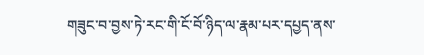གཟུང་བ་བྱས་ཏེ་རང་གི་ངོ་བོ་ཉིད་ལ་རྣམ་པར་དཔྱད་ནས་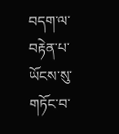བདག་ལ་བརྟེན་པ་ཡོངས་སུ་གཏོང་བ་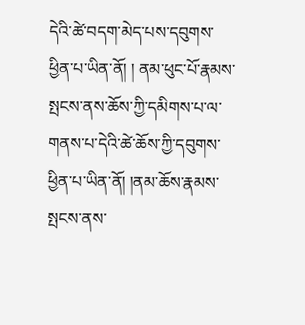དེའི་ཚེ་བདག་མེད་པས་དབུགས་ཕྱིན་པ་ཡིན་ནོ། ། ནམ་ཕུང་པོ་རྣམས་སྤངས་ནས་ཆོས་ཀྱི་དམིགས་པ་ལ་གནས་པ་དེའི་ཚེ་ཆོས་ཀྱི་དབུགས་ཕྱིན་པ་ཡིན་ནོ། །ནམ་ཆོས་རྣམས་སྤངས་ནས་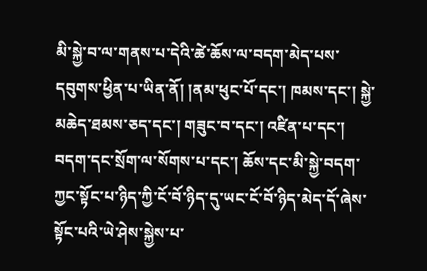མི་སྐྱེ་བ་ལ་གནས་པ་དེའི་ཚེ་ཆོས་ལ་བདག་མེད་པས་དབུགས་ཕྱིན་པ་ཡིན་ནོ། །ནམ་ཕུང་པོ་དང་། ཁམས་དང་། སྐྱེ་མཆེད་ཐམས་ཅད་དང་། གཟུང་བ་དང་། འཛིན་པ་དང་། བདག་དང་སྲོག་ལ་སོགས་པ་དང་། ཆོས་དང་མི་སྐྱེ་བདག་ཀྱང་སྟོང་པ་ཉིད་ཀྱི་ངོ་བོ་ཉིད་དུ་ཡང་ངོ་བོ་ཉིད་མེད་དོ་ཞེས་སྟོང་པའི་ཡེ་ཤེས་སྐྱེས་པ་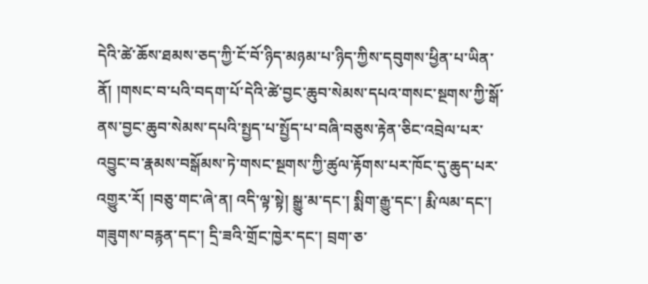དེའི་ཚེ་ཆོས་ཐམས་ཅད་ཀྱི་ངོ་བོ་ཉིད་མཉམ་པ་ཉིད་ཀྱིས་དབུགས་ཕྱིན་པ་ཡིན་ནོ། །གསང་བ་པའི་བདག་པོ་དེའི་ཚེ་བྱང་ཆུབ་སེམས་དཔའ་གསང་སྔགས་ཀྱི་སྒོ་ནས་བྱང་ཆུབ་སེམས་དཔའི་སྤྱད་པ་སྤྱོད་པ་བཞི་བཅུས་རྟེན་ཅིང་འབྲེལ་པར་འབྱུང་བ་རྣམས་བསྒོམས་ཏེ་གསང་སྔགས་ཀྱི་ཚུལ་རྟོགས་པར་ཁོང་དུ་ཆུད་པར་འགྱུར་རོ། །བཅུ་གང་ཞེ་ན། འདི་ལྟ་སྟེ། སྒྱུ་མ་དང་། སྨིག་རྒྱུ་དང་། རྨི་ལམ་དང་། གཟུགས་བརྙན་དང་། དྲི་ཟའི་གྲོང་ཁྱེར་དང་། བྲག་ཅ་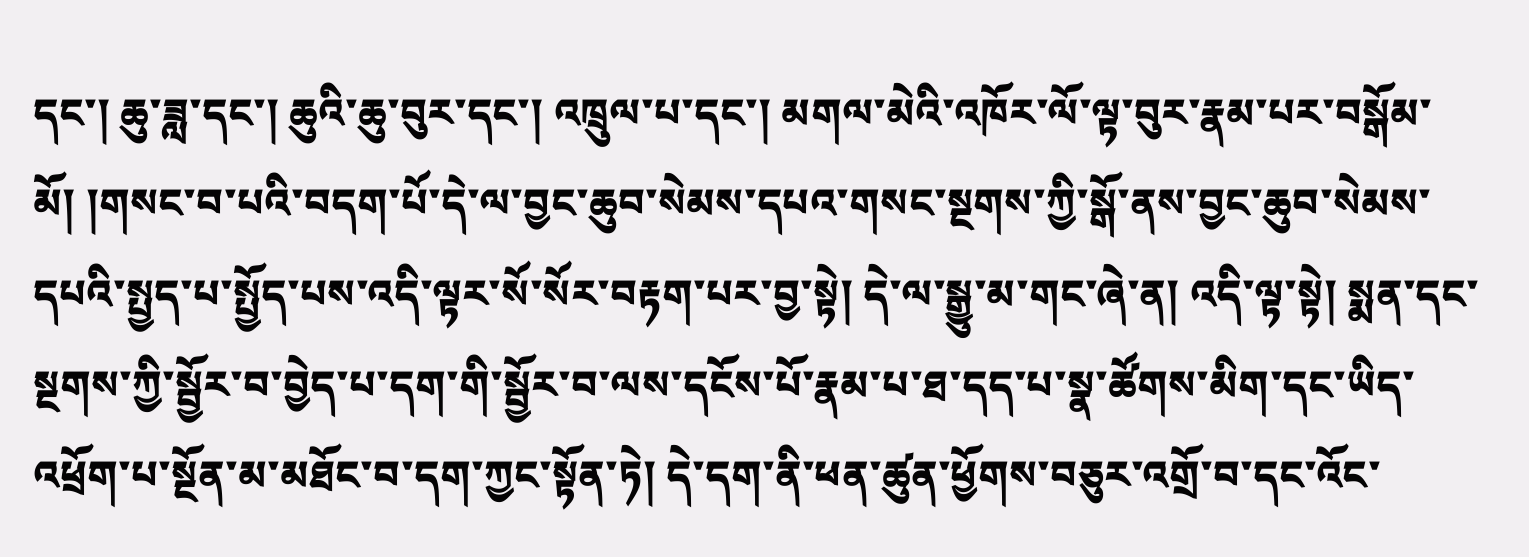དང་། ཆུ་ཟླ་དང་། ཆུའི་ཆུ་བུར་དང་། འཁྲུལ་པ་དང་། མགལ་མེའི་འཁོར་ལོ་ལྟ་བུར་རྣམ་པར་བསྒོམ་མོ། །གསང་བ་པའི་བདག་པོ་དེ་ལ་བྱང་ཆུབ་སེམས་དཔའ་གསང་སྔགས་ཀྱི་སྒོ་ནས་བྱང་ཆུབ་སེམས་དཔའི་སྤྱད་པ་སྤྱོད་པས་འདི་ལྟར་སོ་སོར་བརྟག་པར་བྱ་སྟེ། དེ་ལ་སྒྱུ་མ་གང་ཞེ་ན། འདི་ལྟ་སྟེ། སྨན་དང་སྔགས་ཀྱི་སྦྱོར་བ་བྱེད་པ་དག་གི་སྦྱོར་བ་ལས་དངོས་པོ་རྣམ་པ་ཐ་དད་པ་སྣ་ཚོགས་མིག་དང་ཡིད་འཕྲོག་པ་སྔོན་མ་མཐོང་བ་དག་ཀྱང་སྟོན་ཏེ། དེ་དག་ནི་ཕན་ཚུན་ཕྱོགས་བཅུར་འགྲོ་བ་དང་འོང་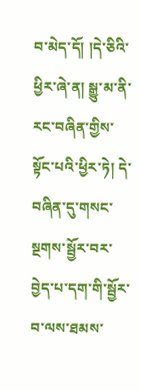བ་མེད་དོ། །དེ་ཅིའི་ཕྱིར་ཞེ་ན། སྒྱུ་མ་ནི་རང་བཞིན་གྱིས་སྟོང་པའི་ཕྱིར་ཏེ། དེ་བཞིན་དུ་གསང་སྔགས་སྦྱོར་བར་བྱེད་པ་དག་གི་སྦྱོར་བ་ལས་ཐམས་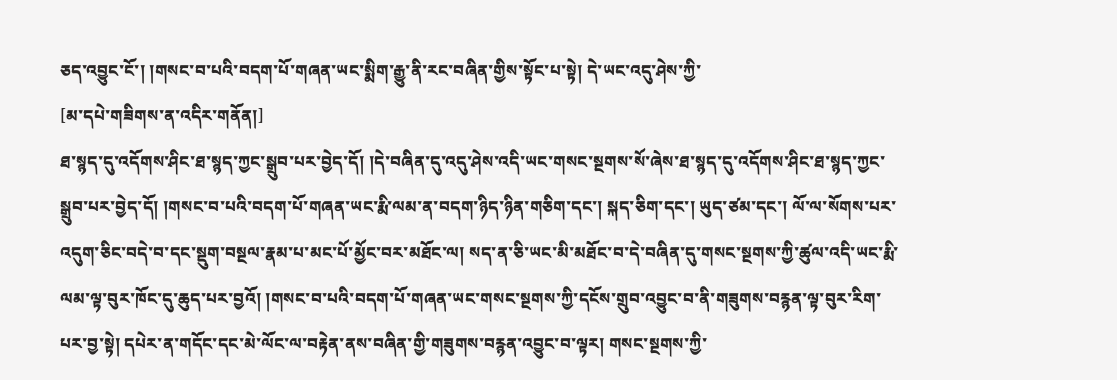ཅད་འབྱུང་ངོ་། །གསང་བ་པའི་བདག་པོ་གཞན་ཡང་སྨིག་རྒྱུ་ནི་རང་བཞིན་གྱིས་སྟོང་པ་སྟེ། དེ་ཡང་འདུ་ཤེས་ཀྱི་
[མ་དཔེ་གཟིགས་ན་འདིར་གནོན།]
ཐ་སྙད་དུ་འདོགས་ཤིང་ཐ་སྙད་ཀྱང་སྒྲུབ་པར་བྱེད་དོ། །དེ་བཞིན་དུ་འདུ་ཤེས་འདི་ཡང་གསང་སྔགས་སོ་ཞེས་ཐ་སྙད་དུ་འདོགས་ཤིང་ཐ་སྙད་ཀྱང་སྒྲུབ་པར་བྱེད་དོ། །གསང་བ་པའི་བདག་པོ་གཞན་ཡང་རྨི་ལམ་ན་བདག་ཉིད་ཉིན་གཅིག་དང་། སྐད་ཅིག་དང་། ཡུད་ཙམ་དང་། ལོ་ལ་སོགས་པར་འདུག་ཅིང་བདེ་བ་དང་སྡུག་བསྔལ་རྣམ་པ་མང་པོ་མྱོང་བར་མཐོང་ལ། སད་ན་ཅི་ཡང་མི་མཐོང་བ་དེ་བཞིན་དུ་གསང་སྔགས་ཀྱི་ཚུལ་འདི་ཡང་རྨི་ལམ་ལྟ་བུར་ཁོང་དུ་ཆུད་པར་བྱའོ། །གསང་བ་པའི་བདག་པོ་གཞན་ཡང་གསང་སྔགས་ཀྱི་དངོས་གྲུབ་འབྱུང་བ་ནི་གཟུགས་བརྙན་ལྟ་བུར་རིག་པར་བྱ་སྟེ། དཔེར་ན་གདོང་དང་མེ་ལོང་ལ་བརྟེན་ནས་བཞིན་གྱི་གཟུགས་བརྙན་འབྱུང་བ་ལྟར། གསང་སྔགས་ཀྱི་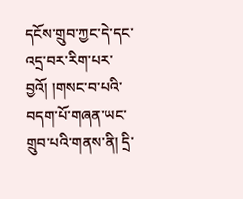དངོས་གྲུབ་ཀྱང་དེ་དང་འདྲ་བར་རིག་པར་བྱའོ། །གསང་བ་པའི་བདག་པོ་གཞན་ཡང་གྲུབ་པའི་གནས་ནི། དྲི་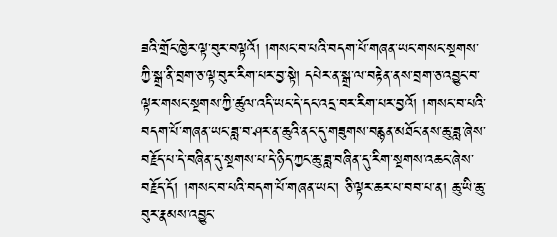ཟའི་གྲོང་ཁྱེར་ལྟ་བུར་བལྟའོ། །གསང་བ་པའི་བདག་པོ་གཞན་ཡང་གསང་སྔགས་ཀྱི་སྒྲ་ནི་བྲག་ཅ་ལྟ་བུར་རིག་པར་བྱ་སྟེ། དཔེར་ན་སྒྲ་ལ་བརྟེན་ནས་བྲག་ཅ་འབྱུང་བ་ལྟར་གསང་སྔགས་ཀྱི་ཚུལ་འདི་ཡང་དེ་དང་འདྲ་བར་རིག་པར་བྱའོ། །གསང་བ་པའི་བདག་པོ་གཞན་ཡང་ཟླ་བ་ཤར་ན་ཆུའི་ནང་དུ་གཟུགས་བརྙན་མཐོང་ནས་ཆུ་ཟླ་ཞེས་བརྗོད་པ་དེ་བཞིན་དུ་སྔགས་པ་དེ་ཉིད་ཀྱང་ཆུ་ཟླ་བཞིན་དུ་རིག་སྔགས་འཆང་ཞེས་བརྗོད་དོ། །གསང་བ་པའི་བདག་པོ་གཞན་ཡང་། ཅི་ལྟར་ཆར་པ་བབ་པ་ན། ཆུ་ཡི་ཆུ་བུར་རྣམས་འབྱུང་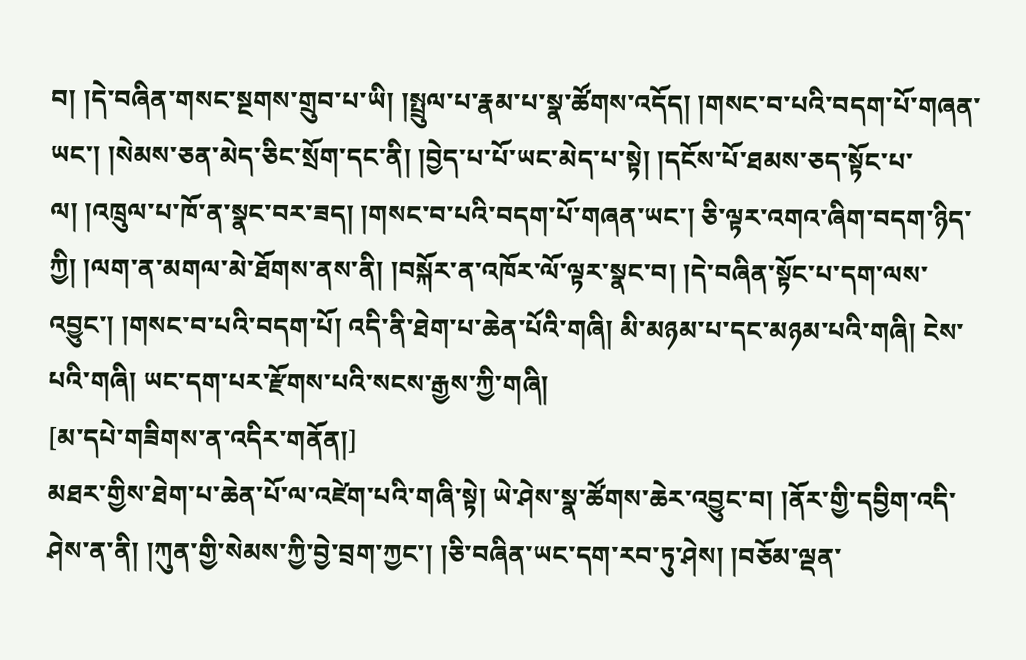བ། །དེ་བཞིན་གསང་སྔགས་གྲུབ་པ་ཡི། །སྤྲུལ་པ་རྣམ་པ་སྣ་ཚོགས་འདོད། །གསང་བ་པའི་བདག་པོ་གཞན་ཡང་། །སེམས་ཅན་མེད་ཅིང་སྲོག་དང་ནི། །བྱེད་པ་པོ་ཡང་མེད་པ་སྟེ། །དངོས་པོ་ཐམས་ཅད་སྟོང་པ་ལ། །འཁྲུལ་པ་ཁོ་ན་སྣང་བར་ཟད། །གསང་བ་པའི་བདག་པོ་གཞན་ཡང་། ཅི་ལྟར་འགའ་ཞིག་བདག་ཉིད་ཀྱི། །ལག་ན་མགལ་མེ་ཐོགས་ནས་ནི། །བསྐོར་ན་འཁོར་ལོ་ལྟར་སྣང་བ། །དེ་བཞིན་སྟོང་པ་དག་ལས་འབྱུང་། །གསང་བ་པའི་བདག་པོ། འདི་ནི་ཐེག་པ་ཆེན་པོའི་གཞི། མི་མཉམ་པ་དང་མཉམ་པའི་གཞི། ངེས་པའི་གཞི། ཡང་དག་པར་རྫོགས་པའི་སངས་རྒྱས་ཀྱི་གཞི།
[མ་དཔེ་གཟིགས་ན་འདིར་གནོན།]
མཐར་གྱིས་ཐེག་པ་ཆེན་པོ་ལ་འཛེག་པའི་གཞི་སྟེ། ཡེ་ཤེས་སྣ་ཚོགས་ཆེར་འབྱུང་བ། །ནོར་གྱི་དབྱིག་འདི་ཤེས་ན་ནི། །ཀུན་གྱི་སེམས་ཀྱི་བྱེ་བྲག་ཀྱང་། །ཅི་བཞིན་ཡང་དག་རབ་ཏུ་ཤེས། །བཅོམ་ལྡན་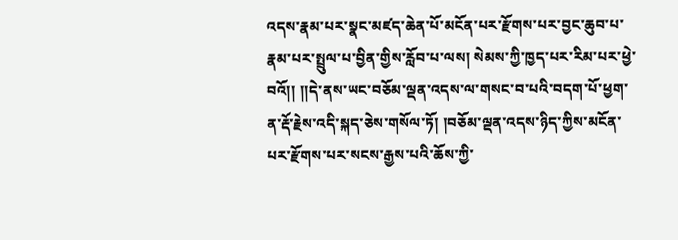འདས་རྣམ་པར་སྣང་མཛད་ཆེན་པོ་མངོན་པར་རྫོགས་པར་བྱང་ཆུབ་པ་རྣམ་པར་སྤྲུལ་པ་བྱིན་གྱིས་རློབ་པ་ལས། སེམས་ཀྱི་ཁྱད་པར་རིམ་པར་ཕྱེ་བའོ།། །།དེ་ནས་ཡང་བཅོམ་ལྡན་འདས་ལ་གསང་བ་པའི་བདག་པོ་ཕྱག་ན་རྡོ་རྗེས་འདི་སྐད་ཅེས་གསོལ་ཏོ། །བཅོམ་ལྡན་འདས་ཉིད་ཀྱིས་མངོན་པར་རྫོགས་པར་སངས་རྒྱས་པའི་ཆོས་ཀྱི་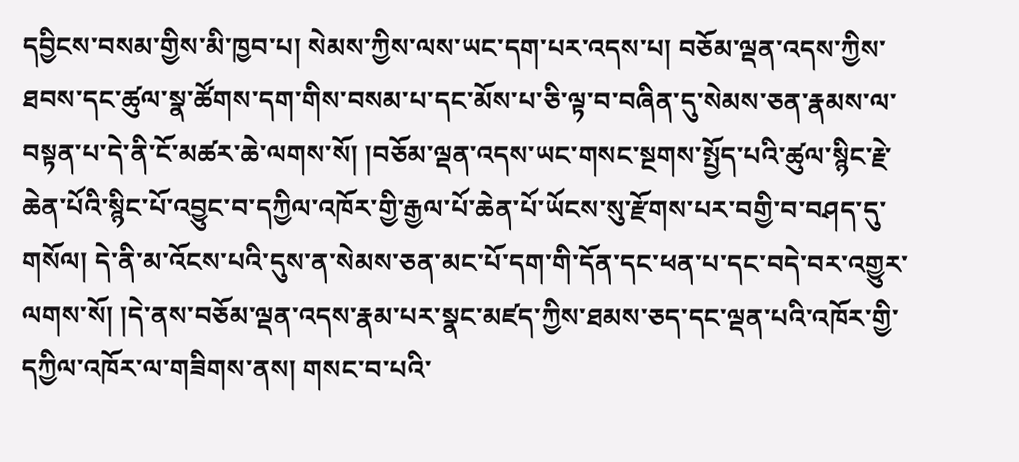དབྱིངས་བསམ་གྱིས་མི་ཁྱབ་པ། སེམས་ཀྱིས་ལས་ཡང་དག་པར་འདས་པ། བཅོམ་ལྡན་འདས་ཀྱིས་ཐབས་དང་ཚུལ་སྣ་ཚོགས་དག་གིས་བསམ་པ་དང་མོས་པ་ཅི་ལྟ་བ་བཞིན་དུ་སེམས་ཅན་རྣམས་ལ་བསྟན་པ་དེ་ནི་ངོ་མཚར་ཆེ་ལགས་སོ། །བཅོམ་ལྡན་འདས་ཡང་གསང་སྔགས་སྤྱོད་པའི་ཚུལ་སྙིང་རྗེ་ཆེན་པོའི་སྙིང་པོ་འབྱུང་བ་དཀྱིལ་འཁོར་གྱི་རྒྱལ་པོ་ཆེན་པོ་ཡོངས་སུ་རྫོགས་པར་བགྱི་བ་བཤད་དུ་གསོལ། དེ་ནི་མ་འོངས་པའི་དུས་ན་སེམས་ཅན་མང་པོ་དག་གི་དོན་དང་ཕན་པ་དང་བདེ་བར་འགྱུར་ལགས་སོ། །དེ་ནས་བཅོམ་ལྡན་འདས་རྣམ་པར་སྣང་མཛད་ཀྱིས་ཐམས་ཅད་དང་ལྡན་པའི་འཁོར་གྱི་དཀྱིལ་འཁོར་ལ་གཟིགས་ནས། གསང་བ་པའི་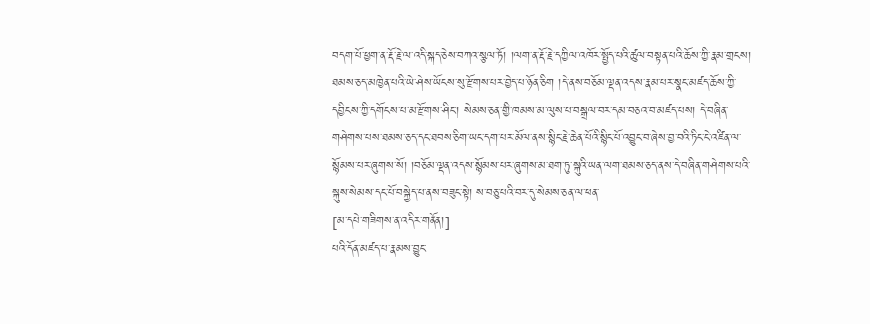བདག་པོ་ཕྱག་ན་རྡོ་རྗེ་ལ་འདི་སྐད་ཅེས་བཀའ་སྩལ་ཏོ། །ལག་ན་རྡོ་རྗེ་དཀྱིལ་འཁོར་སྤྱོད་པའི་ཚུལ་བསྟན་པའི་ཆོས་ཀྱི་རྣམ་གྲངས། ཐམས་ཅད་མཁྱེན་པའི་ཡེ་ཤེས་ཡོངས་སུ་རྫོགས་པར་བྱེད་པ་ཉོན་ཅིག །དེ་ནས་བཅོམ་ལྡན་འདས་རྣམ་པར་སྣང་མཛད་ཆོས་ཀྱི་དབྱིངས་ཀྱི་དགོངས་པ་མ་རྫོགས་ཤིང་། སེམས་ཅན་གྱི་ཁམས་མ་ལུས་པ་བསྒྲལ་བར་དམ་བཅའ་བ་མཛད་པས། དེ་བཞིན་གཤེགས་པས་ཐམས་ཅད་དང་ཐབས་ཅིག་ཡང་དག་པར་མོལ་ནས་སྙིང་རྗེ་ཆེན་པོའི་སྙིང་པོ་འབྱུང་བ་ཞེས་བྱ་བའི་ཏིང་ངེ་འཛིན་ལ་སྙོམས་པར་ཞུགས་སོ། །བཅོམ་ལྡན་འདས་སྙོམས་པར་ཞུགས་མ་ཐག་ཏུ་སྐུའི་ཡན་ལག་ཐམས་ཅད་ནས་དེ་བཞིན་གཤེགས་པའི་སྐུས་སེམས་དང་པོ་བསྐྱེད་པ་ནས་བཟུང་སྟེ། ས་བཅུ་པའི་བར་དུ་སེམས་ཅན་ལ་ཕན་
[མ་དཔེ་གཟིགས་ན་འདིར་གནོན།]
པའི་དོན་མཛད་པ་རྣམས་བྱུང་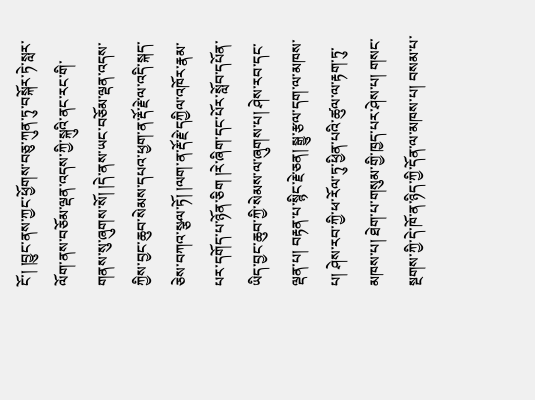ངོ་། །བྱུང་ནས་ཀྱང་ཕྱོགས་བཅུ་ཀུན་ཏུ་བསྐོར་ཏེ་སླར་ལོག་ནས་བཅོམ་ལྡན་འདས་ཀྱི་སྐུའི་ནང་རང་གི་གནས་སུ་ཞུགས་སོ། །དེ་ནས་ཡང་བཅོམ་ལྡན་འདས་ཀྱིས་བྱང་ཆུབ་སེམས་དཔའ་ཕྱག་ན་རྡོ་རྗེ་ལ་འདི་སྐད་ཅེས་བཀའ་སྩལ་ཏོ། །ལག་ན་རྡོ་རྗེ་དཀྱིལ་འཁོར་རྣམ་པར་དགོད་པ་ཉོན་ཅིག །རེ་ཞིག་དང་པོར་སློབ་དཔོན་ཡིད་བྱང་ཆུབ་ཀྱི་སེམས་ལ་ཞུགས་པ། ཤེས་རབ་དང་ལྡན་པ། བརྟན་པ་སྙིང་རྗེ་ཅན། སྒྱུ་རྩལ་དག་ལ་མཁས་པ། ཤེས་རབ་ཀྱི་ཕ་རོལ་ཏུ་ཕྱིན་པའི་ཚུལ་ལ་རྟག་ཏུ་མཁས་པ། ཐེག་པ་གསུམ་གྱི་ཁྱད་པར་ཤེས་པ། གསང་སྔགས་ཀྱི་དེ་ཁོ་ན་ཉིད་ཀྱི་དོན་ལ་མཁས་པ། བསམ་པ་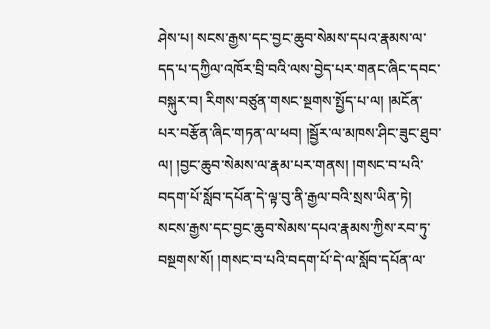ཤེས་པ། སངས་རྒྱས་དང་བྱང་ཆུབ་སེམས་དཔའ་རྣམས་ལ་དད་པ་དཀྱིལ་འཁོར་བྲི་བའི་ལས་བྱེད་པར་གནང་ཞིང་དབང་བསྐུར་བ། རིགས་བཙུན་གསང་སྔགས་སྤྱོད་པ་ལ། །མངོན་པར་བརྩོན་ཞིང་གཏན་ལ་ཕབ། །སྦྱོར་ལ་མཁས་ཤིང་ཟུང་ཐུབ་ལ། །བྱང་ཆུབ་སེམས་ལ་རྣམ་པར་གནས། །གསང་བ་པའི་བདག་པོ་སློབ་དཔོན་དེ་ལྟ་བུ་ནི་རྒྱལ་བའི་སྲས་ཡིན་ཏེ། སངས་རྒྱས་དང་བྱང་ཆུབ་སེམས་དཔའ་རྣམས་ཀྱིས་རབ་ཏུ་བསྔགས་སོ། །གསང་བ་པའི་བདག་པོ་དེ་ལ་སློབ་དཔོན་ལ་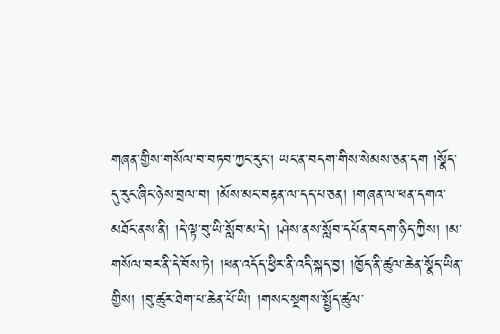གཞན་གྱིས་གསོལ་བ་བཏབ་ཀྱང་རུང་། ཡང་ན་བདག་གིས་སེམས་ཅན་དག །སྣོད་དུ་རུང་ཞིང་ཉེས་བྲལ་བ། །མོས་མང་བརྟན་ལ་དད་པ་ཅན། །གཞན་ལ་ཕན་དགའ་མཐོང་ནས་ནི། །དེ་ལྟ་བུ་ཡི་སློབ་མ་དེ། །ཤེས་ནས་སློབ་དཔོན་བདག་ཉིད་ཀྱིས། །མ་གསོལ་བར་ནི་དེ་བོས་ཏེ། །ཕན་འདོད་ཕྱིར་ནི་འདི་སྐད་བྱ། །ཁྱོད་ནི་ཚུལ་ཆེན་སྣོད་ཡིན་གྱིས། །བུ་ཚུར་ཐེག་པ་ཆེན་པོ་ཡི། །གསང་སྔགས་སྤྱོད་ཚུལ་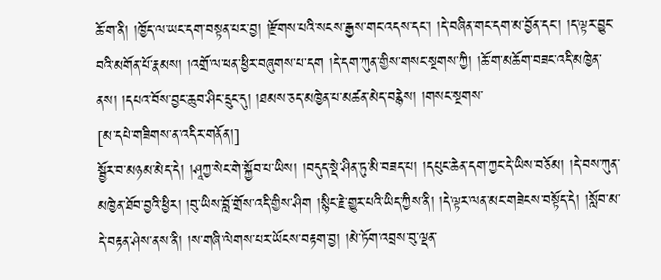ཆོ་ག་ནི། །ཁྱོད་ལ་ཡང་དག་བསྟན་པར་བྱ། །རྫོགས་པའི་སངས་རྒྱས་གང་འདས་དང་། །དེ་བཞིན་གང་དག་མ་བྱོན་དང་། །ད་ལྟར་བྱུང་བའི་མགོན་པོ་རྣམས། །འགྲོ་ལ་ཕན་ཕྱིར་བཞུགས་པ་དག །དེ་དག་ཀུན་གྱིས་གསང་སྔགས་ཀྱི། །ཆོ་ག་མཆོག་བཟང་འདི་མཁྱེན་ནས། །དཔའ་བོས་བྱང་ཆུབ་ཤིང་དྲུང་དུ། །ཐམས་ཅད་མཁྱེན་པ་མཚན་མེད་བརྙེས། །གསང་སྔགས་
[མ་དཔེ་གཟིགས་ན་འདིར་གནོན།]
སྦྱོར་བ་མཉམ་མེད་དེ། །ཤཱཀྱ་སེང་གེ་སྐྱོབ་པ་ཡིས། །བདུད་སྡེ་ཤིན་ཏུ་མི་བཟད་པ། །དཔུང་ཆེན་དག་ཀྱང་དེ་ཡིས་བཅོམ། །དེ་བས་ཀུན་མཁྱེན་ཐོབ་བྱའི་ཕྱིར། །བུ་ཡིས་བློ་གྲོས་འདི་གྱིས་ཤིག །སྙིང་རྗེ་གྱུར་པའི་ཡིད་ཀྱིས་ནི། །དེ་ལྟར་ལན་མང་གཟེངས་བསྟོད་དེ། །སློབ་མ་དེ་བརྟན་ཤེས་ནས་ནི། །ས་གཞི་ལེགས་པར་ཡོངས་བརྟག་བྱ། །མེ་ཏོག་འབྲས་བུ་ལྡན་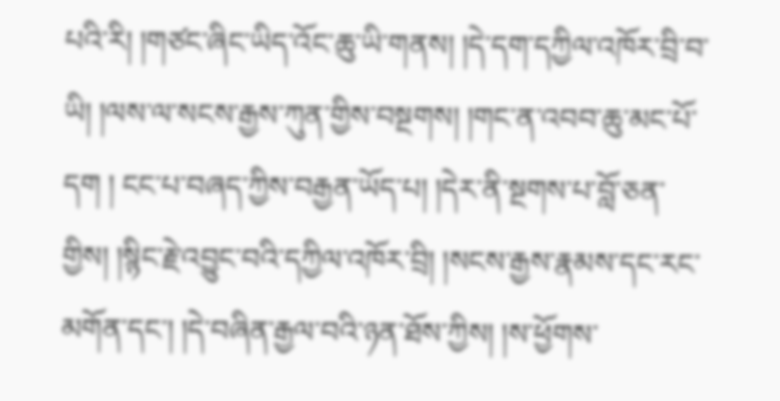པའི་རི། །གཙང་ཞིང་ཡིད་འོང་ཆུ་ཡི་གནས། །དེ་དག་དཀྱིལ་འཁོར་བྲི་བ་ཡི། །ལས་ལ་སངས་རྒྱས་ཀུན་གྱིས་བསྔགས། །གང་ན་འབབ་ཆུ་མང་པོ་དག ། ངང་པ་བཞད་ཀྱིས་བརྒྱན་ཡོད་པ། །དེར་ནི་སྔགས་པ་བློ་ཅན་གྱིས། །སྙིང་རྗེ་འབྱུང་བའི་དཀྱིལ་འཁོར་བྲི། །སངས་རྒྱས་རྣམས་དང་རང་མགོན་དང་། །དེ་བཞིན་རྒྱལ་བའི་ཉན་ཐོས་ཀྱིས། །ས་ཕྱོགས་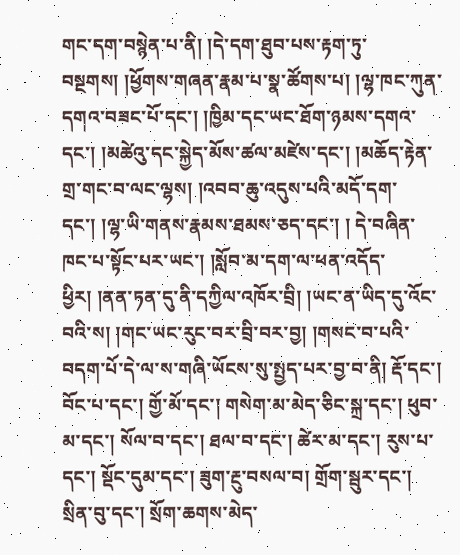གང་དག་བསྙེན་པ་ནི། །དེ་དག་ཐུབ་པས་རྟག་ཏུ་བསྔགས། །ཕྱོགས་གཞན་རྣམ་པ་སྣ་ཚོགས་པ། །ལྷ་ཁང་ཀུན་དགའ་བཟང་པོ་དང་། །ཁྱིམ་དང་ཡང་ཐོག་ཉམས་དགའ་དང་། །མཚེའུ་དང་སྐྱེད་མོས་ཚལ་མཛེས་དང་། །མཆོད་རྟེན་གྲ་གང་བ་ལང་ལྷས། །འབབ་ཆུ་འདུས་པའི་མདོ་དག་དང་། །ལྷ་ཡི་གནས་རྣམས་ཐམས་ཅད་དང་། ། དེ་བཞིན་ཁང་པ་སྟོང་པར་ཡང་། །སློབ་མ་དག་ལ་ཕན་འདོད་ཕྱིར། །ནན་ཏན་དུ་ནི་དཀྱིལ་འཁོར་བྲི། །ཡང་ན་ཡིད་དུ་འོང་བའི་ས། །གང་ཡང་རུང་བར་བྲི་བར་བྱ། །གསང་བ་པའི་བདག་པོ་དེ་ལ་ས་གཞི་ཡོངས་སུ་སྤྱད་པར་བྱ་བ་ནི། རྡོ་དང་། བོང་པ་དང་། གྱོ་མོ་དང་། གསེག་མ་མེད་ཅིང་སྐྲ་དང་། ཕུབ་མ་དང་། སོལ་བ་དང་། ཐལ་བ་དང་། ཚེར་མ་དང་། རུས་པ་དང་། སྡོང་དུམ་དང་། ཟུག་རྔུ་བསལ་བ། གྲོག་སྦུར་དང་། སྲིན་བུ་དང་། སྲོག་ཆགས་མེད་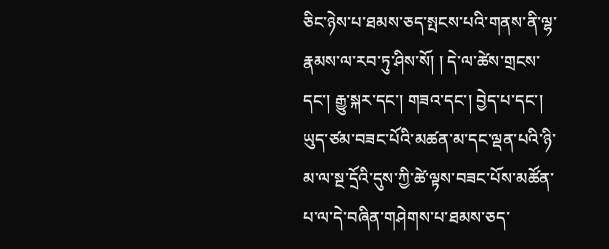ཅིང་ཉེས་པ་ཐམས་ཅད་སྤངས་པའི་གནས་ནི་ལྷ་རྣམས་ལ་རབ་ཏུ་ཤིས་སོ། ། དེ་ལ་ཚེས་གྲངས་དང་། རྒྱུ་སྐར་དང་། གཟའ་དང་། བྱེད་པ་དང་། ཡུད་ཙམ་བཟང་པོའི་མཚན་མ་དང་ལྡན་པའི་ཉི་མ་ལ་སྔ་དྲོའི་དུས་ཀྱི་ཚེ་ལྟས་བཟང་པོས་མཚོན་པ་ལ་དེ་བཞིན་གཤེགས་པ་ཐམས་ཅད་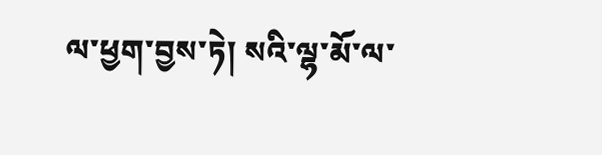ལ་ཕྱག་བྱས་ཏེ། སའི་ལྷ་མོ་ལ་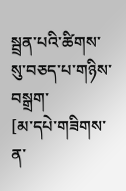སྦྲན་པའི་ཚིགས་སུ་བཅད་པ་གཉིས་བསྒྲག་
[མ་དཔེ་གཟིགས་ན་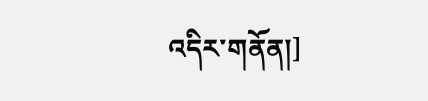འདིར་གནོན།]